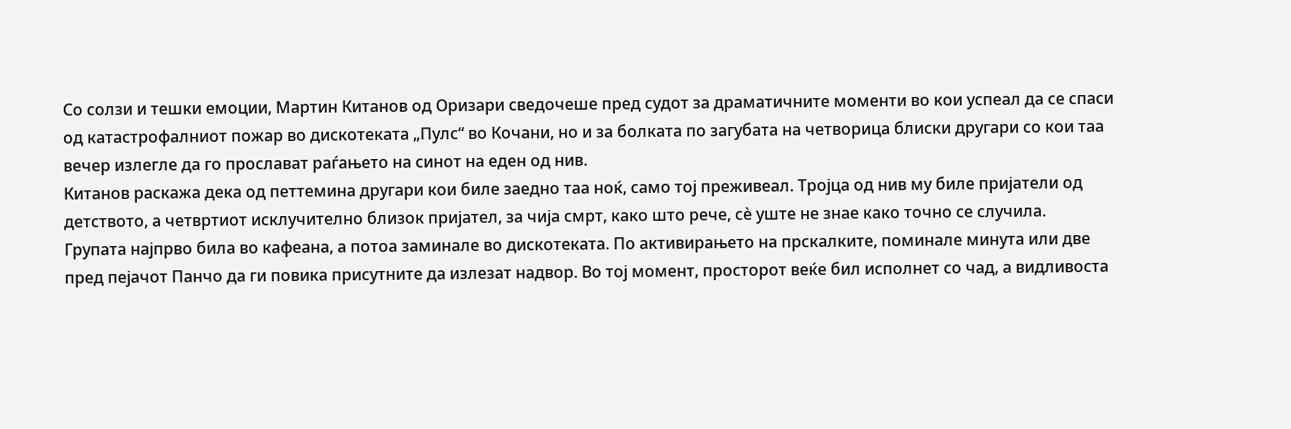Со солзи и тешки емоции, Мартин Китанов од Оризари сведочеше пред судот за драматичните моменти во кои успеал да се спаси од катастрофалниот пожар во дискотеката „Пулс“ во Кочани, но и за болката по загубата на четворица блиски другари со кои таа вечер излегле да го прослават раѓањето на синот на еден од нив.
Китанов раскажа дека од петтемина другари кои биле заедно таа ноќ, само тој преживеал. Тројца од нив му биле пријатели од детството, а четвртиот исклучително близок пријател, за чија смрт, како што рече, сè уште не знае како точно се случила.
Групата најпрво била во кафеана, а потоа заминале во дискотеката. По активирањето на прскалките, поминале минута или две пред пејачот Панчо да ги повика присутните да излезат надвор. Во тој момент, просторот веќе бил исполнет со чад, а видливоста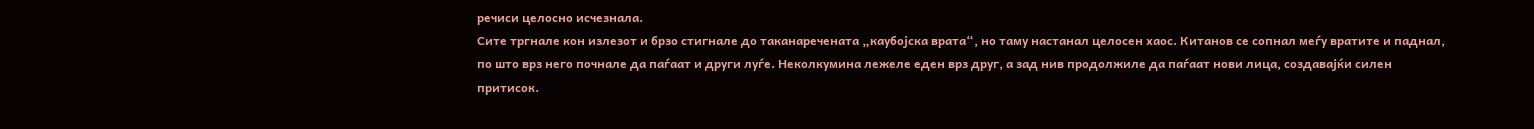речиси целосно исчезнала.
Сите тргнале кон излезот и брзо стигнале до таканаречената „каубојска врата“, но таму настанал целосен хаос. Китанов се сопнал меѓу вратите и паднал, по што врз него почнале да паѓаат и други луѓе. Неколкумина лежеле еден врз друг, а зад нив продолжиле да паѓаат нови лица, создавајќи силен притисок.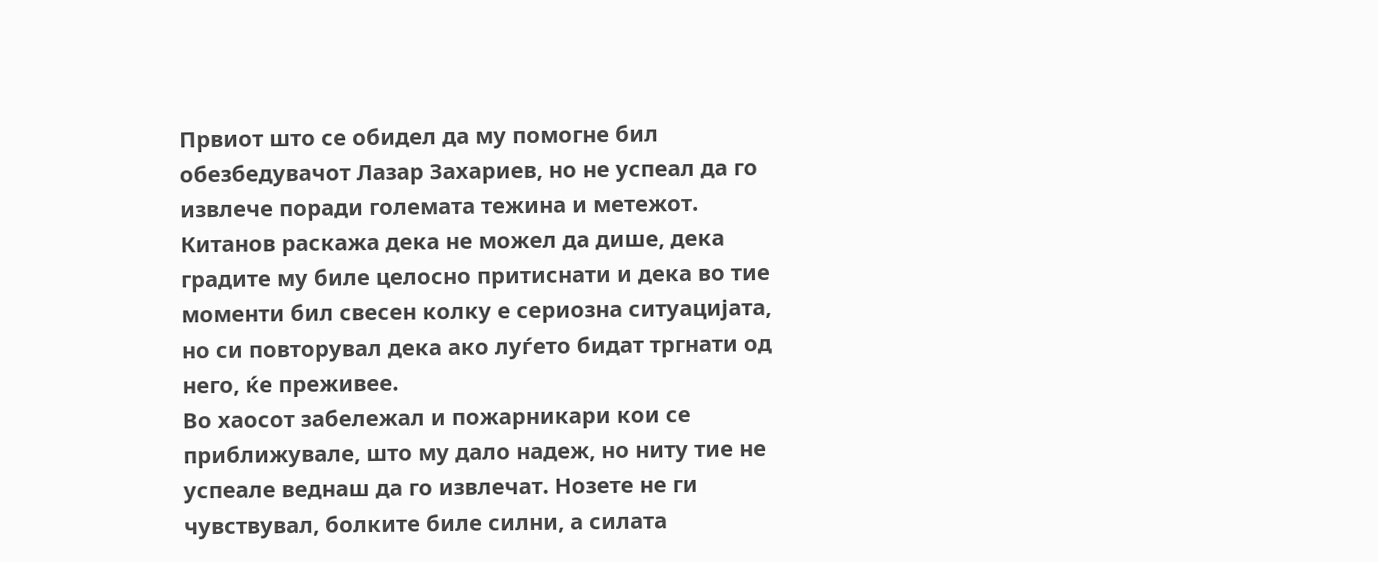Првиот што се обидел да му помогне бил обезбедувачот Лазар Захариев, но не успеал да го извлече поради големата тежина и метежот. Китанов раскажа дека не можел да дише, дека градите му биле целосно притиснати и дека во тие моменти бил свесен колку е сериозна ситуацијата, но си повторувал дека ако луѓето бидат тргнати од него, ќе преживее.
Во хаосот забележал и пожарникари кои се приближувале, што му дало надеж, но ниту тие не успеале веднаш да го извлечат. Нозете не ги чувствувал, болките биле силни, а силата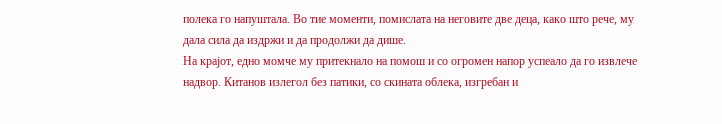полека го напуштала. Во тие моменти, помислата на неговите две деца, како што рече, му дала сила да издржи и да продолжи да дише.
На крајот, едно момче му притекнало на помош и со огромен напор успеало да го извлече надвор. Китанов излегол без патики, со скината облека, изгребан и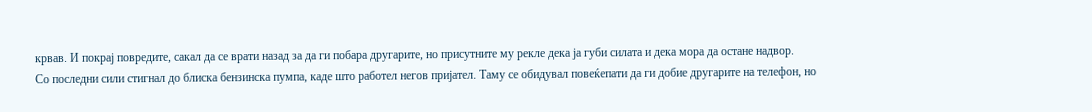крвав. И покрај повредите, сакал да се врати назад за да ги побара другарите, но присутните му рекле дека ја губи силата и дека мора да остане надвор.
Со последни сили стигнал до блиска бензинска пумпа, каде што работел негов пријател. Таму се обидувал повеќепати да ги добие другарите на телефон, но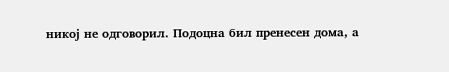никој не одговорил. Подоцна бил пренесен дома, а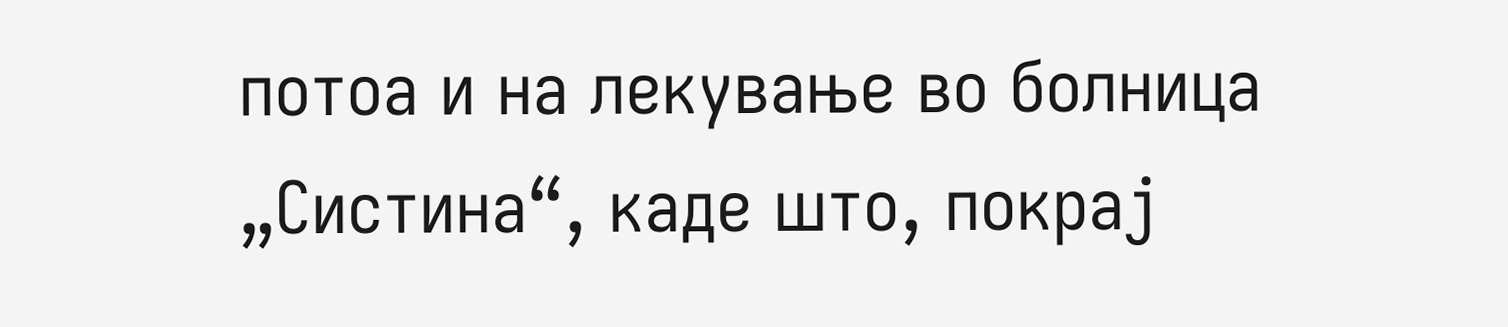потоа и на лекување во болница „Систина“, каде што, покрај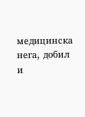медицинска нега, добил и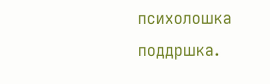психолошка поддршка.